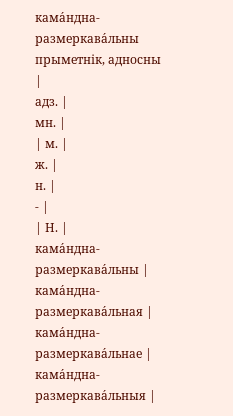кама́ндна-размеркава́льны
прыметнік, адносны
|
адз. |
мн. |
| м. |
ж. |
н. |
- |
| Н. |
кама́ндна-размеркава́льны |
кама́ндна-размеркава́льная |
кама́ндна-размеркава́льнае |
кама́ндна-размеркава́льныя |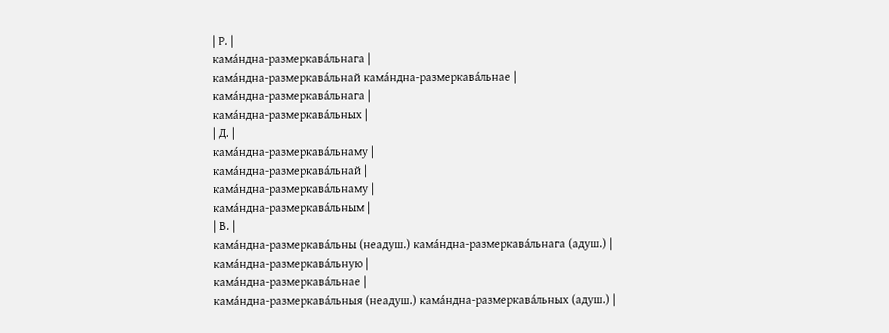| Р. |
кама́ндна-размеркава́льнага |
кама́ндна-размеркава́льнай кама́ндна-размеркава́льнае |
кама́ндна-размеркава́льнага |
кама́ндна-размеркава́льных |
| Д. |
кама́ндна-размеркава́льнаму |
кама́ндна-размеркава́льнай |
кама́ндна-размеркава́льнаму |
кама́ндна-размеркава́льным |
| В. |
кама́ндна-размеркава́льны (неадуш.) кама́ндна-размеркава́льнага (адуш.) |
кама́ндна-размеркава́льную |
кама́ндна-размеркава́льнае |
кама́ндна-размеркава́льныя (неадуш.) кама́ндна-размеркава́льных (адуш.) |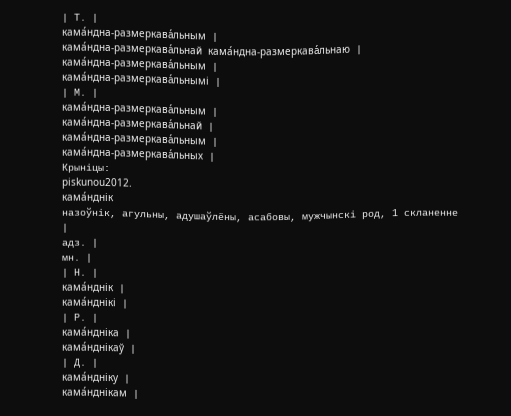| Т. |
кама́ндна-размеркава́льным |
кама́ндна-размеркава́льнай кама́ндна-размеркава́льнаю |
кама́ндна-размеркава́льным |
кама́ндна-размеркава́льнымі |
| М. |
кама́ндна-размеркава́льным |
кама́ндна-размеркава́льнай |
кама́ндна-размеркава́льным |
кама́ндна-размеркава́льных |
Крыніцы:
piskunou2012.
кама́нднік
назоўнік, агульны, адушаўлёны, асабовы, мужчынскі род, 1 скланенне
|
адз. |
мн. |
| Н. |
кама́нднік |
кама́нднікі |
| Р. |
кама́ндніка |
кама́нднікаў |
| Д. |
кама́ндніку |
кама́нднікам |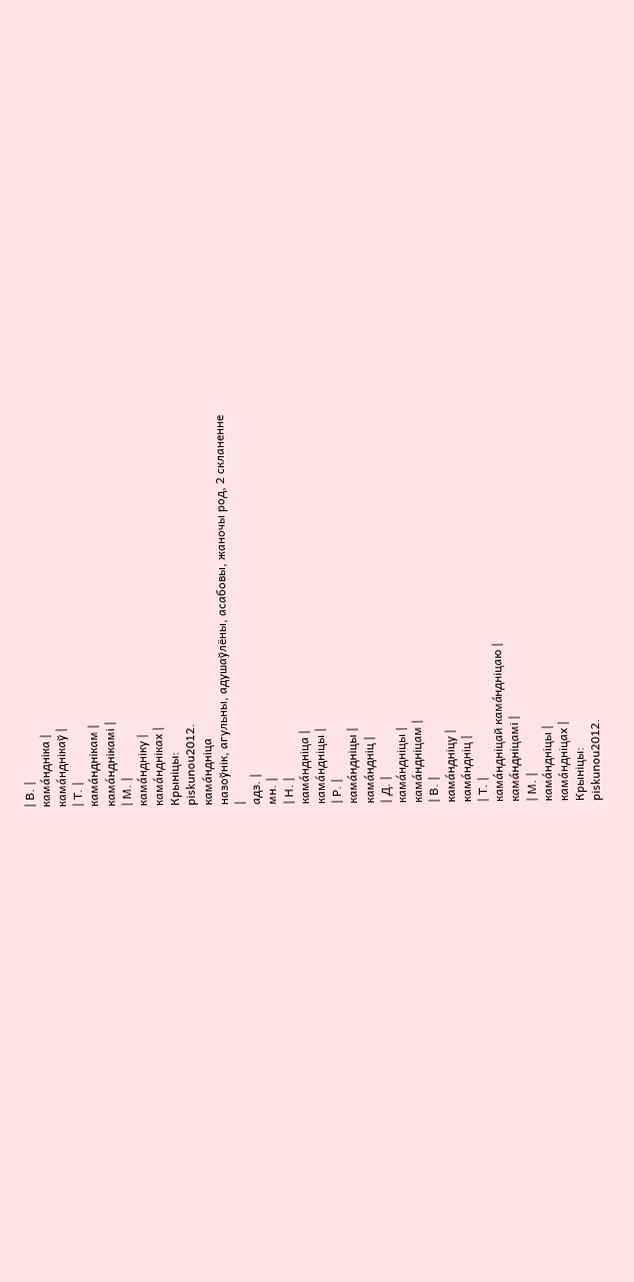| В. |
кама́ндніка |
кама́нднікаў |
| Т. |
кама́нднікам |
кама́нднікамі |
| М. |
кама́ндніку |
кама́ндніках |
Крыніцы:
piskunou2012.
кама́ндніца
назоўнік, агульны, адушаўлёны, асабовы, жаночы род, 2 скланенне
|
адз. |
мн. |
| Н. |
кама́ндніца |
кама́ндніцы |
| Р. |
кама́ндніцы |
кама́ндніц |
| Д. |
кама́ндніцы |
кама́ндніцам |
| В. |
кама́ндніцу |
кама́ндніц |
| Т. |
кама́ндніцай кама́ндніцаю |
кама́ндніцамі |
| М. |
кама́ндніцы |
кама́ндніцах |
Крыніцы:
piskunou2012.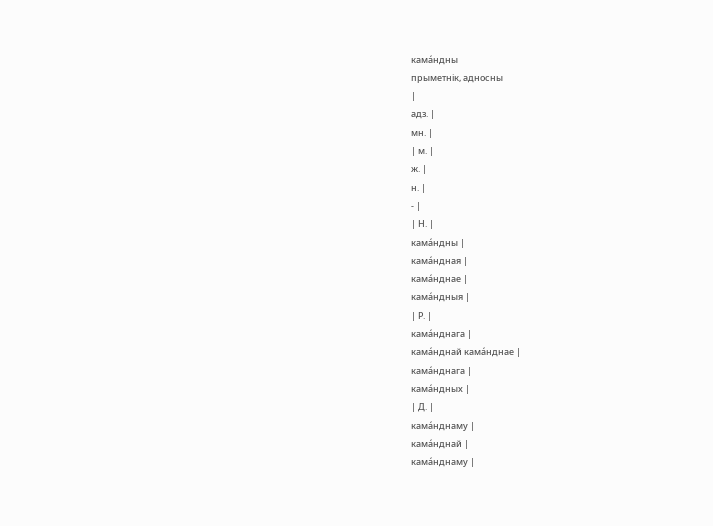кама́ндны
прыметнік, адносны
|
адз. |
мн. |
| м. |
ж. |
н. |
- |
| Н. |
кама́ндны |
кама́ндная |
кама́нднае |
кама́ндныя |
| Р. |
кама́нднага |
кама́нднай кама́нднае |
кама́нднага |
кама́ндных |
| Д. |
кама́нднаму |
кама́нднай |
кама́нднаму |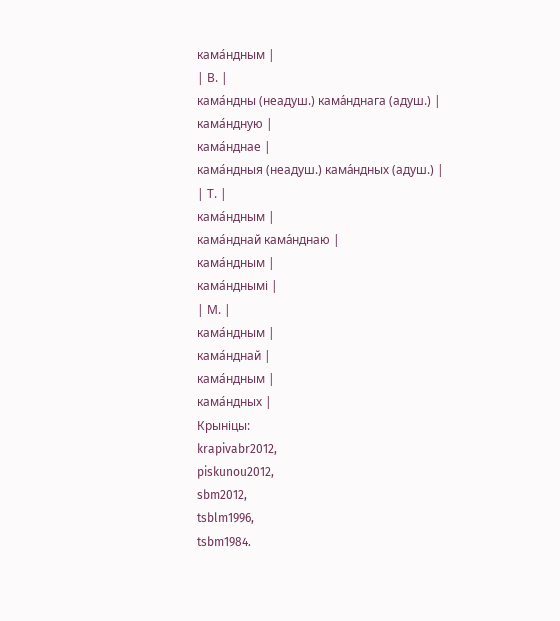кама́ндным |
| В. |
кама́ндны (неадуш.) кама́нднага (адуш.) |
кама́ндную |
кама́нднае |
кама́ндныя (неадуш.) кама́ндных (адуш.) |
| Т. |
кама́ндным |
кама́нднай кама́нднаю |
кама́ндным |
кама́нднымі |
| М. |
кама́ндным |
кама́нднай |
кама́ндным |
кама́ндных |
Крыніцы:
krapivabr2012,
piskunou2012,
sbm2012,
tsblm1996,
tsbm1984.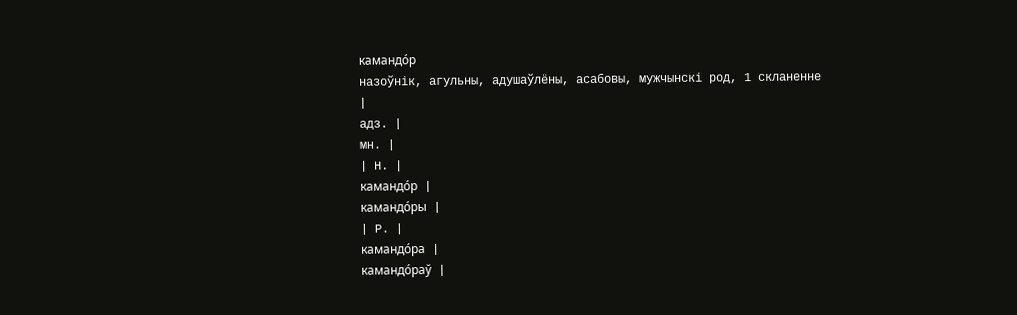камандо́р
назоўнік, агульны, адушаўлёны, асабовы, мужчынскі род, 1 скланенне
|
адз. |
мн. |
| Н. |
камандо́р |
камандо́ры |
| Р. |
камандо́ра |
камандо́раў |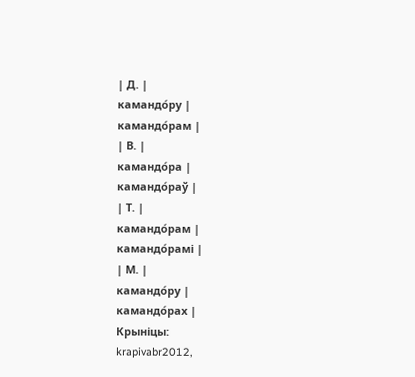| Д. |
камандо́ру |
камандо́рам |
| В. |
камандо́ра |
камандо́раў |
| Т. |
камандо́рам |
камандо́рамі |
| М. |
камандо́ру |
камандо́рах |
Крыніцы:
krapivabr2012,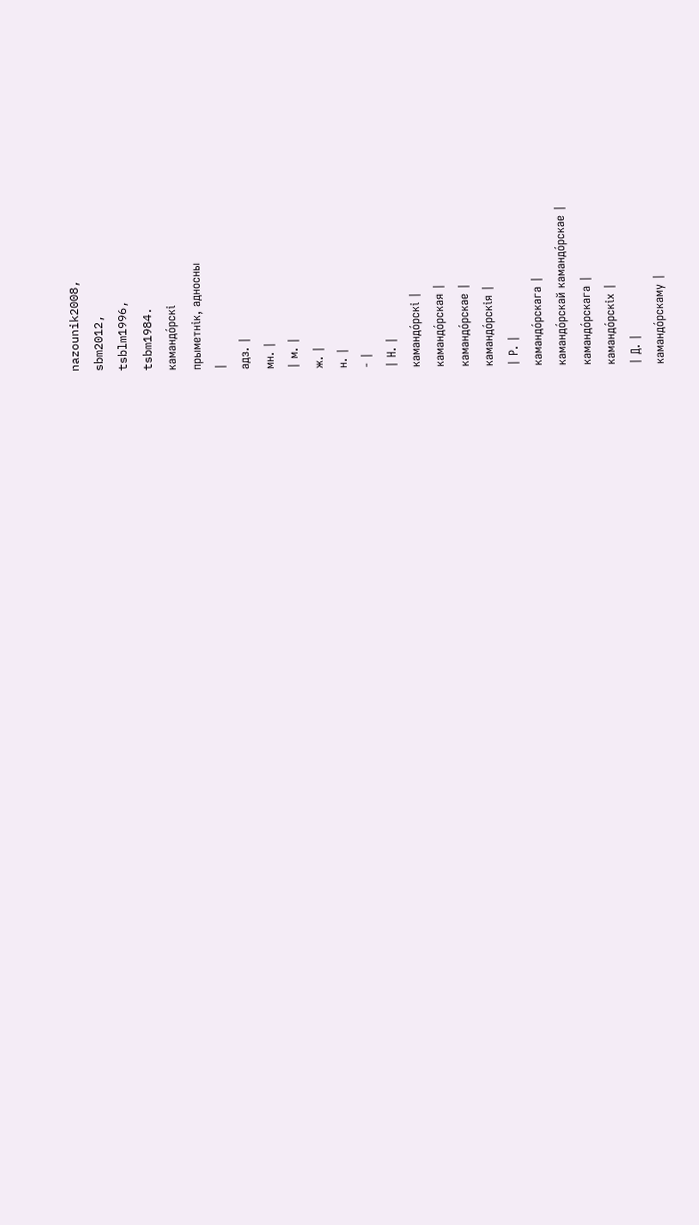nazounik2008,
sbm2012,
tsblm1996,
tsbm1984.
камандо́рскі
прыметнік, адносны
|
адз. |
мн. |
| м. |
ж. |
н. |
- |
| Н. |
камандо́рскі |
камандо́рская |
камандо́рскае |
камандо́рскія |
| Р. |
камандо́рскага |
камандо́рскай камандо́рскае |
камандо́рскага |
камандо́рскіх |
| Д. |
камандо́рскаму |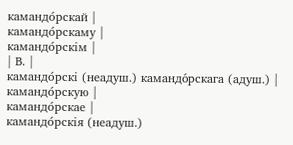камандо́рскай |
камандо́рскаму |
камандо́рскім |
| В. |
камандо́рскі (неадуш.) камандо́рскага (адуш.) |
камандо́рскую |
камандо́рскае |
камандо́рскія (неадуш.)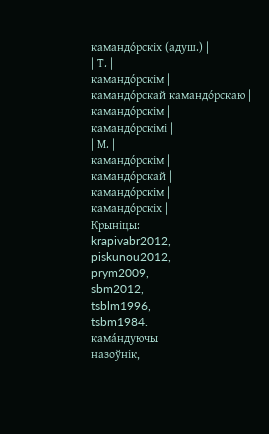камандо́рскіх (адуш.) |
| Т. |
камандо́рскім |
камандо́рскай камандо́рскаю |
камандо́рскім |
камандо́рскімі |
| М. |
камандо́рскім |
камандо́рскай |
камандо́рскім |
камандо́рскіх |
Крыніцы:
krapivabr2012,
piskunou2012,
prym2009,
sbm2012,
tsblm1996,
tsbm1984.
кама́ндуючы
назоўнік,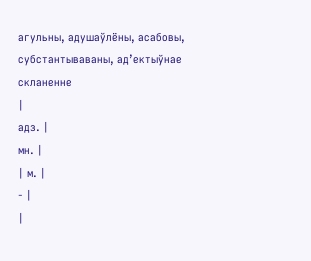агульны, адушаўлёны, асабовы, субстантываваны, ад’ектыўнае скланенне
|
адз. |
мн. |
| м. |
- |
|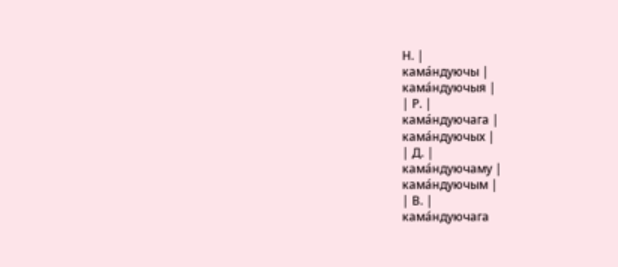Н. |
кама́ндуючы |
кама́ндуючыя |
| Р. |
кама́ндуючага |
кама́ндуючых |
| Д. |
кама́ндуючаму |
кама́ндуючым |
| В. |
кама́ндуючага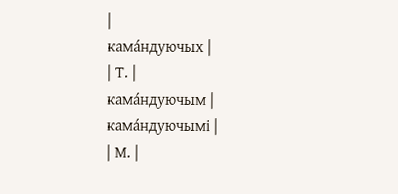|
кама́ндуючых |
| Т. |
кама́ндуючым |
кама́ндуючымі |
| М. |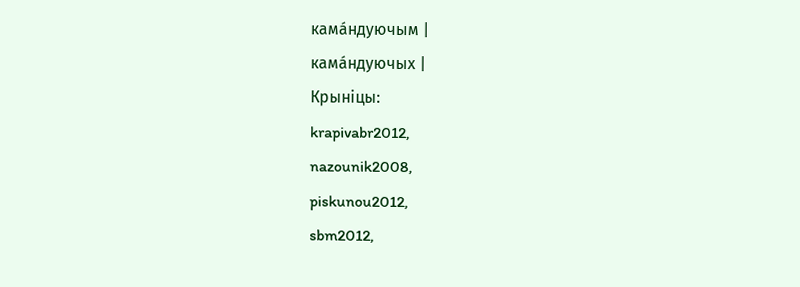кама́ндуючым |
кама́ндуючых |
Крыніцы:
krapivabr2012,
nazounik2008,
piskunou2012,
sbm2012,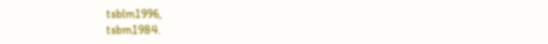tsblm1996,
tsbm1984.